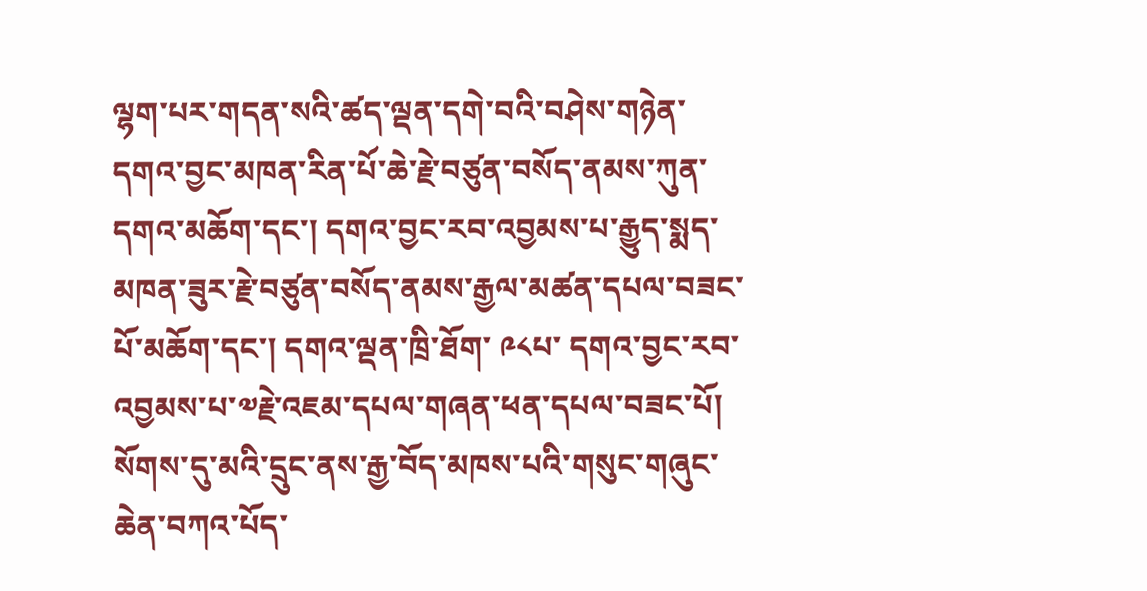ལྷག་པར་གདན་སའི་ཚད་ལྡན་དགེ་བའི་བཤེས་གཉེན་དགའ་བྱང་མཁན་རིན་པོ་ཆེ་རྗེ་བཙུན་བསོད་ནམས་ཀུན་དགའ་མཆོག་དང་། དགའ་བྱང་རབ་འབྱམས་པ་རྒྱུད་སྨད་མཁན་ཟུར་རྗེ་བཙུན་བསོད་ནམས་རྒྱལ་མཚན་དཔལ་བཟང་པོ་མཆོག་དང་། དགའ་ལྡན་ཁྲི་ཐོག་ ༩༨པ་ དགའ་བྱང་རབ་འབྱམས་པ་༧རྗེ་འཇམ་དཔལ་གཞན་ཕན་དཔལ་བཟང་པོ། སོགས་དུ་མའི་དྲུང་ནས་རྒྱ་བོད་མཁས་པའི་གསུང་གཞུང་ཆེན་བཀའ་པོད་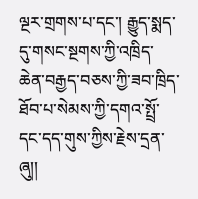ལྔར་གྲགས་པ་དང་། རྒྱུད་སྨད་དུ་གསང་སྔགས་ཀྱི་འཁྲིད་ཆེན་བརྒྱད་བཅས་ཀྱི་ཟབ་ཁྲིད་ཐོབ་པ་སེམས་ཀྱི་དགའ་སྤྲོ་དང་དད་གུས་ཀྱིས་རྗེས་དྲན་ཞུ།།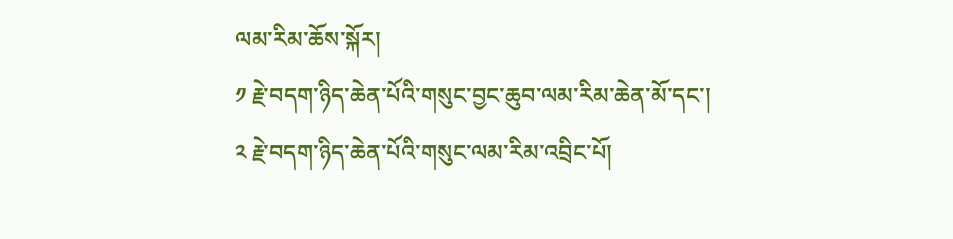ལམ་རིམ་ཆོས་སྐོར།
༡ རྗེ་བདག་ཉིད་ཆེན་པོའི་གསུང་བྱང་ཆུབ་ལམ་རིམ་ཆེན་མོ་དང་།
༢ རྗེ་བདག་ཉིད་ཆེན་པོའི་གསུང་ལམ་རིམ་འབྲིང་པོ།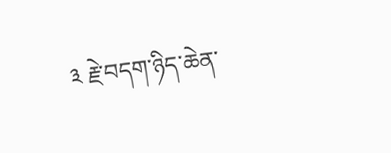༣ རྗེ་བདག་ཉིད་ཆེན་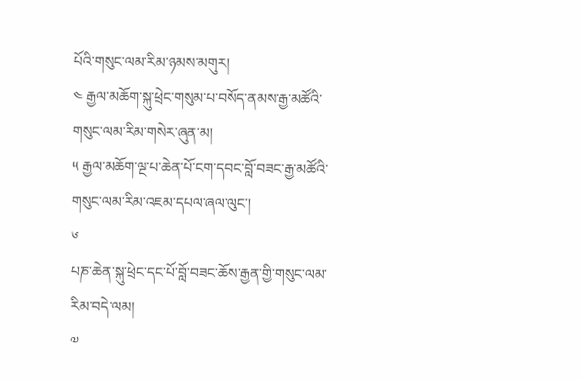པོའི་གསུང་ལམ་རིམ་ཉམས་མགུར།
༤ རྒྱལ་མཆོག་སྐུ་ཕྲེང་གསུམ་པ་བསོད་ནམས་རྒྱ་མཚོའི་གསུང་ལམ་རིམ་གསེར་ཞུན་མ།
༥ རྒྱལ་མཆོག་ལྔ་པ་ཆེན་པོ་ངག་དབང་བློ་བཟང་རྒྱ་མཚོའི་གསུང་ལམ་རིམ་འཇམ་དཔལ་ཞལ་ལུང་།
༦
པཎ་ཆེན་སྐུ་ཕྲེང་དང་པོ་བློ་བཟང་ཆོས་རྒྱན་གྱི་གསུང་ལམ་རིམ་བདེ་ལམ།
༧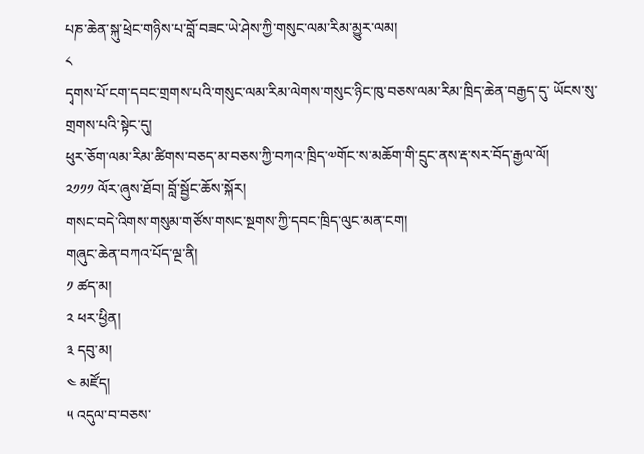པཎ་ཆེན་སྐུ་ཕྲེང་གཉིས་པ་བློ་བཟང་ཡེ་ཤེས་ཀྱི་གསུང་ལམ་རིམ་མྱུར་ལམ།
༨
དྭགས་པོ་ངག་དབང་གྲགས་པའི་གསུང་ལམ་རིམ་ལེགས་གསུང་ཉིང་ཁུ་བཅས་ལམ་རིམ་ཁྲིད་ཆེན་བརྒྱད་དུ་ ཡོངས་སུ་གྲགས་པའི་སྟེང་དུ།
ཕུར་ཅོག་ལམ་རིམ་ཚིགས་བཅད་མ་བཅས་ཀྱི་བཀའ་ཁྲིད་༧གོང་ས་མཆོག་གི་དྲུང་ནས་རྡ་སར་བོད་རྒྱལ་ལོ།
༢༡༡༡ ལོར་ཞུས་ཐོབ། བློ་སྦྱོང་ཆོས་སྐོར།
གསང་བདེ་འིགས་གསུམ་གཙོས་གསང་སྔགས་ཀྱི་དབང་ཁྲིད་ལུང་མན་ངག།
གཞུང་ཆེན་བཀའ་པོད་ལྔ་ནི།
༡ ཚད་མ།
༢ ཕར་ཕྱིན།
༣ དབུ་མ།
༤ མཛོད།
༥ འདུལ་བ་བཅས་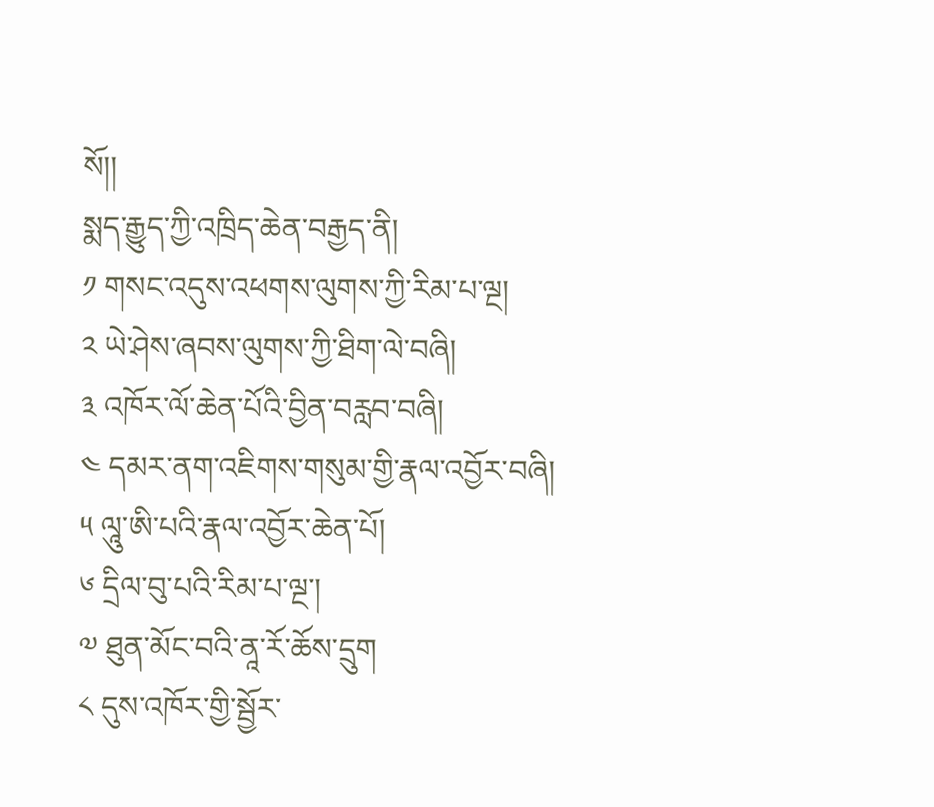སོ།།
སྨད་རྒྱུད་ཀྱི་འཁྲིད་ཆེན་བརྒྱད་ནི།
༡ གསང་འདུས་འཕགས་ལུགས་ཀྱི་རིམ་པ་ལྔ།
༢ ཡེ་ཤེས་ཞབས་ལུགས་ཀྱི་ཐིག་ལེ་བཞི།
༣ འཁོར་ལོ་ཆེན་པོའི་བྱིན་བརླབ་བཞི།
༤ དམར་ནག་འཇིགས་གསུམ་གྱི་རྣལ་འབྱོར་བཞི།
༥ ལཱུ་ཨི་པའི་རྣལ་འབྱོར་ཆེན་པོ།
༦ དྲིལ་བུ་པའི་རིམ་པ་ལྔ་།
༧ ཐུན་མོང་བའི་ནཱ་རོ་ཆོས་དྲུག
༨ དུས་འཁོར་གྱི་སྦྱོར་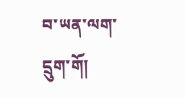བ་ཡན་ལག་དྲུག་གོ།